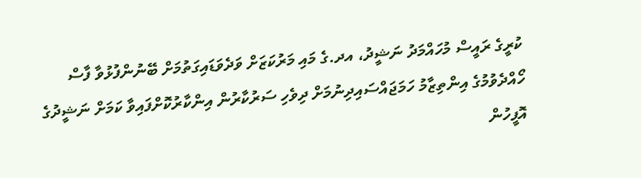ކުރީގެ ރައީސް މުހައްމަދު ނަޝީދު، އދ.ގެ މައި މަރުކަޒަށް ވަދެވަޑައިގަތުމަށް ބޭނުންފުޅުވާ ފާސް ހޯއްދެވުމުގެ އިންތިޒާމު ހަމަޖައްސައިދިނުމަށް ދިވެހި ސަރުކާރުން އިންކާރުކޮށްފައިވާ ކަމަށް ނަޝީދުގެ އޮފީހުން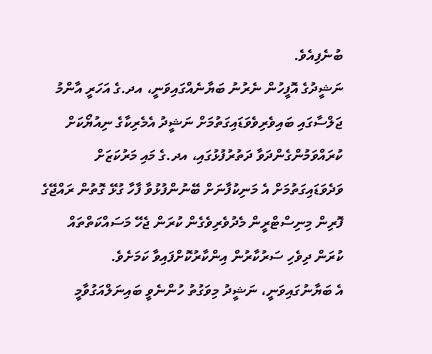ބުނެފިއެވެ.
ނަޝީދުގެ އޮފީހުން ނެރުނު ބަޔާނެއްގައިވަނީ، އދ.ގެ އަހަރީ އާންމު ޖަލްސާގައި ބައިވެރިވެވަޑައިގަތުމަށް ނަޝީދު އެމެރިކާގެ ނިއުޔޯކަށް ކުރައްވަމުންގެންދަވާ ދަތުރުފުޅުގައި، އދ.ގެ މައި މަރުކަޒަށް ވަދެވަޑައިގަތުމަށް އެ މަނިކުފާނަށް ބޭނުންފުޅުވާ ފާހާ ގުޅޭ ގޮތުން ރައްޖޭގެ ފޮރިން މިނިސްޓްރީން މެދުވެރިވެގެން ކުރަން ޖެހޭ މަސައްކަތްތައް ކުރަން ދިވެހި ސަރުކާރުން އިންކާރުކޮށްފައިވާ ކަމަށެވެ.
އެ ބަޔާނުގައިވަނީ، ނަޝީދު މިވަގުތު ހުންނެވީ ބައިނަލްއަގުވާމީ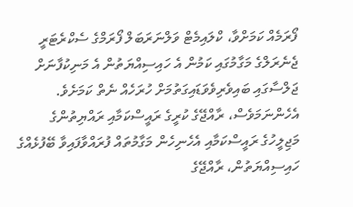ފޯރަމެއް ކަމަށްވާ، ކްލައިމެޓް ވަލްނަރަބަލް ފޯރަމްގެ ސެކްރެޓަރީ ޖެނެރަލްގެ މަގާމުގައި ކަމުން އެ ހައިސިއްޔަތުން އެ މަނިކުފާނަށް ޖަލްސާގައި ބައިވެރިވެވަޑައިގަތުމަށް ހުރަހެއް ނެތް ކަމަށެވެ.
އެހެންނަމަވެސް، ރާއްޖޭގެ ކުރީގެ ރައީސްކަމާއި ރައްޔިތުންގެ މަޖިލީހުގެ ރައީސްކަމާއި އެހެނިހެން މަގާމުތައް ފުރައްވާފައިވާ ބޭފުޅެއްގެ ހައިސިއްޔަތުން، ރާއްޖޭގެ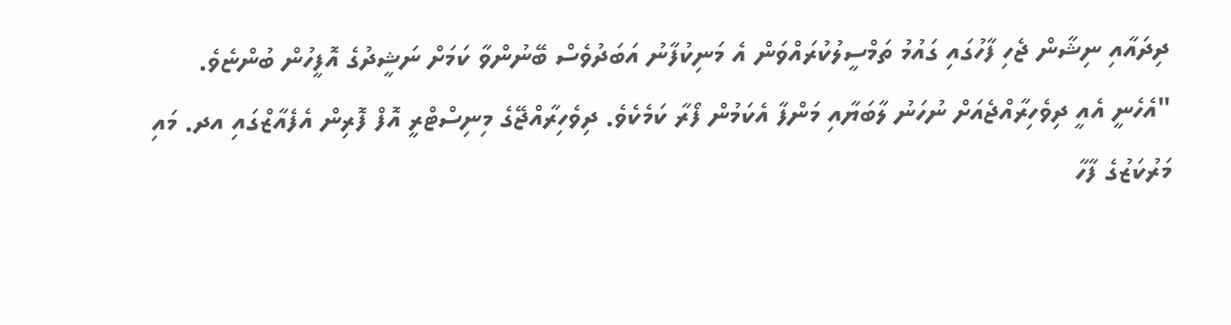ދިދައާއި ނިޝާން ޖެހި ފާހުގައި ގައުމު ތަމްސީލުކުރައްވަން އެ މަނިކުފާނު އަބަދުވެސް ބޭނުންވާ ކަމަށް ނަޝީދުގެ އޮފީހުން ބުންޏެވެ.
"އެހެނީ އެއީ ދިވެހިރާއްޖެއަށް ނުހަނު ލާބަޔާއި މަންފާ އެކަމުން ފޯރާ ކަމެކެވެ. ދިވެހިރާއްޖޭގެ މިނިސްޓްރީ އޮފް ފޮރިން އެފެއާޒްގައި އދ. މައި މަރުކަޒުގެ ފާހާ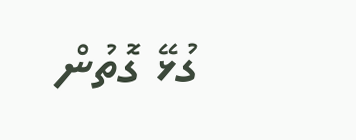ގުޅޭ ގޮތުން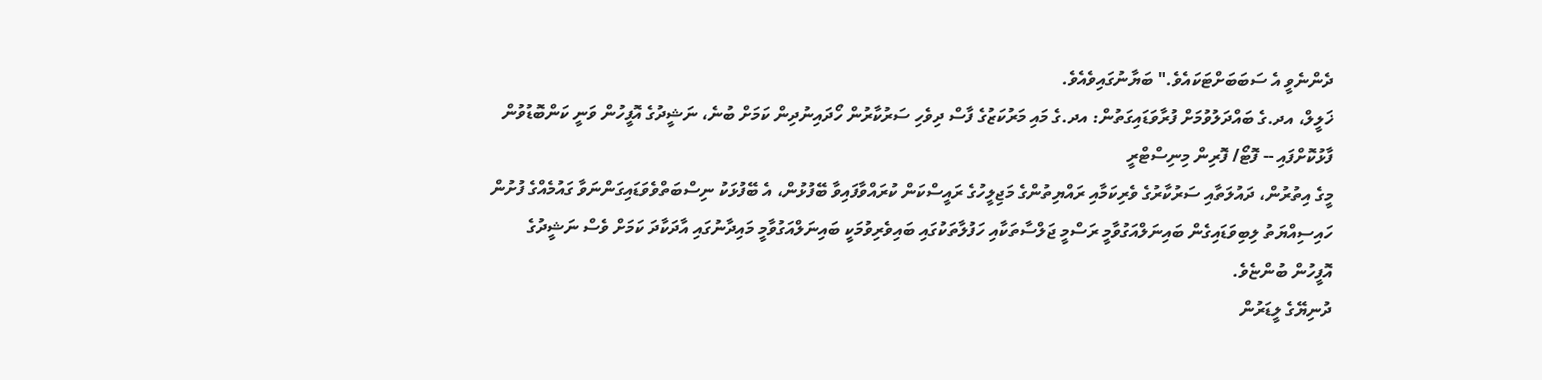ދެންނެވީ އެ ސަބަބަށްޓަކައެވެ." ބަޔާނުގައިވެއެވެ.
ޚަލީލް، އދ.ގެ ބައްދަލުވުމަށް ފުރާވަޑައިގަތުން: އދ.ގެ މައި މަރުކަޒުގެ ފާސް ދިވެހި ސަރުކާރުން ހޯދައިނުދިން ކަމަށް ބުނެ، ނަޝީދުގެ އޮފީހުން ވަނީ ކަންބޮޑުވުން ފާޅުކޮށްފައި -- ފޮޓޯ/ ފޮރިން މިނިސްޓްރީ
މީގެ އިތުރުން، ދައުލަތާއި ސަރުކާރުގެ ވެރިކަމާއި ރައްޔިތުންގެ މަޖިލީހުގެ ރައީސްކަން ކުރައްވާފައިވާ ބޭފުޅުން، އެ ބޭފުޅަކު ނިސްބަތްވެވަޑައިގަންނަވާ ގައުމެއްގެ ފުށުން ހައިސިއްޔަތު ލިބިވަޑައިގެން ބައިނަލްއަގުވާމީ ރަސްމީ ޖަލްސާތަކާއި ހަފުލާތަކުގައި ބައިވެރިވުމަކީ ބައިނަލްއަގުވާމީ މައިދާނުގައި އާދަކާދަ ކަމަށް ވެސް ނަޝީދުގެ އޮފީހުން ބުންޏެވެ.
ދުނިޔޭގެ ލީޑަރުން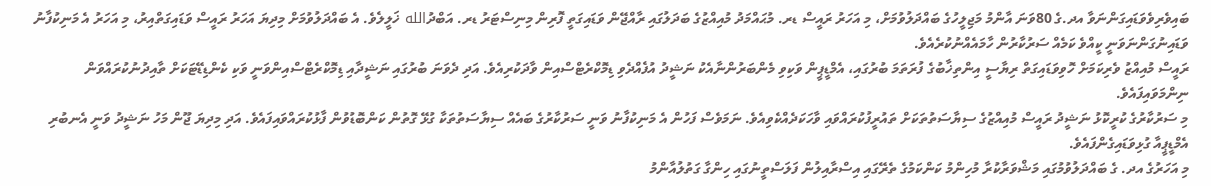ބައިވެރިވެވަޑައިގަންނަވާ އދ.ގެ 80ވަނަ އާންމު މަޖިލީހުގެ ބައްދަލުވުމަށް، މި އަހަރު ރައީސް ޑރ. މުޙައްމަދު މުއިއްޒުގެ ބަދަލުގައި ރާއްޖޭން ވަޑައިގަތީ ފޮރިން މިނިސްޓަރު ޑރ. އަބްދުالله ޚަލީލެވެ. އެ ބައްދަލުވުމަށް މިދިޔަ އަހަރު ރައީސް ވަޑައިގަތްއިރު، މި އަހަރު އެ މަނިކުފާނު ވަޑައިނުގަންނަވަނީ ކީއްވެ ކަމެއް ސަރުކާރުން ހާމައެއްނުކުރެއެވެ.
ރައީސް މުއިއްޒު ވެރިކަމަށް ހޮވިވަޑައިގަތް ރިޔާސީ އިންތިޚާބުގެ ފުރަތަމަ ބުރުގައި، އެމްޑީޕީން ވަކިވި މެންބަރުންނާއެކު ނަޝީދު އުފެއްދެވި ޑިމޮކްރެޓްސްއިން ވާދަކުރިއެވެ. އަދި ދެވަނަ ބުރުގައި ނަޝީދާއި ޑިމޮކްރެޓްސްއިންވަނީ ވަކި ކެންޑިޑޭޓަކަށް ތާއިދުނުކުރައްވަން ނިންމަވައިފައެވެ.
މި ސަރުކާރުގެ ކުރީކޮޅު ނަޝީދު ރައީސް މުއިއްޒުގެ ސިޔާސަތުތަކަށް ތައުރީފުކުރައްވައި ވާހަކަދެއްކެވިއެވެ. ނަމަވެސް ފަހުން އެ މަނިކުފާނު ވަނީ ސަރުކާރުގެ ބައެއް ސިޔާސަތުތަކާ ގުޅޭ ގޮތުން ކަންބޮޑުވުން ފާޅުކުރައްވައިފައެވެ. އަދި މިދިޔަ ޖޫން މަހު ނަޝީދު ވަނީ އެނބުރި އެމްޑީޕީއާ ގުޅިވަޑައިގެންފައެވެ.
މި އަހަރުގެ އދ. ގެ ބައްދަލުވުމުގައި މަޝްވަރާކުރާ މުހިންމު ކަންކަމުގެ ތެރޭގައި އިސްރާއިލުން ފަލަސްތީނުގައި ހިންގާ ގަތުލުއާންމު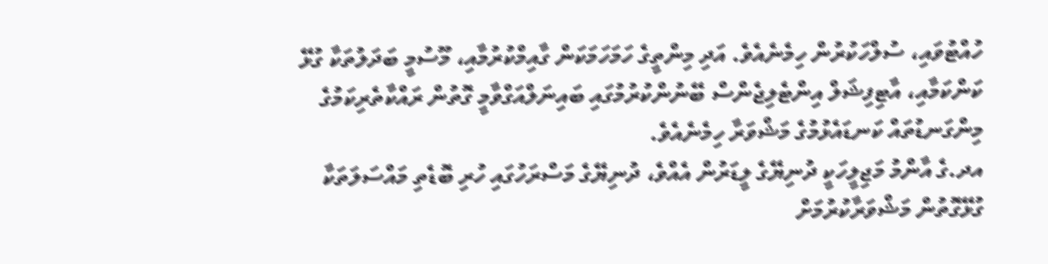ހުއްޓުވައި، ސުލްހަކުރުން ހިމެނެއެވެ. އަދި މިންތީގެ ހަމަހަމަކަން ގާއިމްކުރުމާއި، މޫސުމީ ބަދަލުތަކާ ގުޅޭ ކަންކަމާއި، އާޓިފިޝަލް އިންޓެލިޖެންސް ބޭނުންކުރުމުގައި ބައިނަލްއަގްވާމީ ގޮތުން ރައްކާތެރިކަމުގެ މިންގަނޑުތައް ކަނޑައެޅުމުގެ މަޝްވަރާ ހިމެނެއެވެ.
އދ.ގެ އާންމު މަޖިލީހަކީ ދުނިޔޭގެ ލީޑަރުން އެއްވެ، ދުނިޔޭގެ މަސްރަހުގައި ހުރި ބޮޑެތި މައްސަލަތަކާ ގުޅޭގޮތުން މަޝްވަރާކުރުމަށް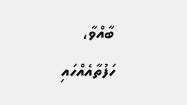ބާއްވާ، ހަފުތާއެއްހައި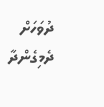ދުވަހަށް ދެމިގެންދާ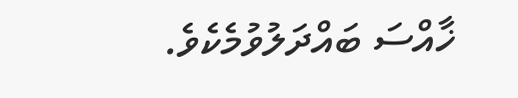ޚާއްސަ ބައްދަލުވުމެކެވެ.